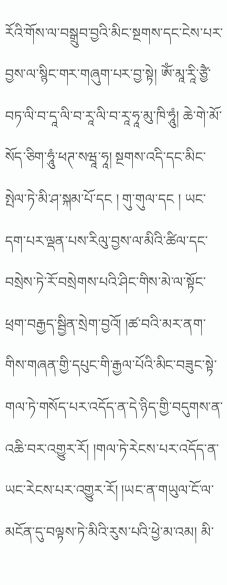རོའི་གོས་ལ་བསྒྲུབ་བྱའི་མིང་སྔགས་དང་ངེས་པར་བྱས་ལ་སྙིང་གར་གཞུག་པར་བྱ་སྟེ། ཨོཾ་མཱ་རཱི་ཙྱཻ་བཏ་ལི་བ་དཱ་ལི་བ་རཱ་ལི་བ་རཱ་ཧཱ་མུ་ཁི་ཧཱུཾ། ཆེ་གེ་མོ་སོད་ཅིག་ཧཱུཾ་ཕཊ་སཝཱ་ཧཱ། སྔགས་འདི་དང་མིང་སྤེལ་ཏེ་མི་ཤ་སྐམ་པོ་དང ། གུ་གུལ་དང ། ཡང་དག་པར་ལྡན་པས་རིལུ་བྱས་ལ་མིའི་ཚིལ་དང་བསྲེས་ཏེ་རོ་བསྲེགས་པའི་ཤིང་གིས་མེ་ལ་སྟོང་ཕྲག་བརྒྱད་སྦྱིན་སྲེག་བྱའོ། །ཚ་བའི་མར་ནག་གིས་གཞན་གྱི་དཔུང་གི་རྒྱལ་པོའི་མིང་བཟུང་སྟེ་གལ་ཏེ་གསོད་པར་འདོད་ན་དེ་ཉིད་གྱི་བདུགས་ན་འཆི་བར་འགྱུར་རོ། །གལ་ཏེ་རེངས་པར་འདོད་ན་ཡང་རེངས་པར་འགྱུར་རོ། །ཡང་ན་གཡུལ་ངོ་ལ་མངོན་དུ་བལྟས་ཏེ་མིའི་རུས་པའི་ཕྱེ་མ་འམ། མི་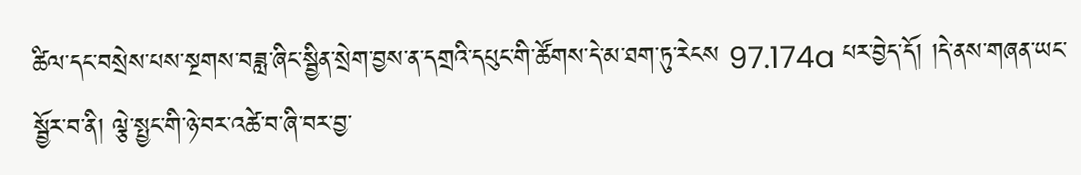ཚིལ་དང་བསྲེས་པས་སྔགས་བཟླ་ཞིང་སྦྱིན་སྲེག་བྱས་ན་དགྲའི་དཔུང་གི་ཚོགས་དེ་མ་ཐག་ཏུ་རེངས 97.174a པར་བྱེད་དོ། །དེ་ནས་གཞན་ཡང་སྦྱོར་བ་ནི། ལྕེ་སྤྱང་གི་ཉེ་བར་འཚེ་བ་ཞི་བར་བྱ་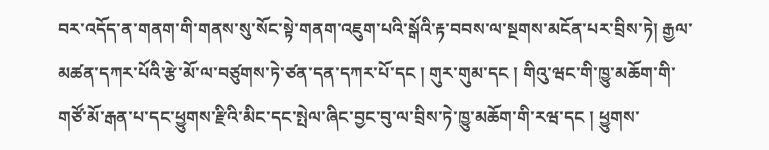བར་འདོད་ན་གནག་གི་གནས་སུ་སོང་སྟེ་གནག་འཇུག་པའི་སྒོའི་རྟ་བབས་ལ་སྔགས་མངོན་པར་བྲིས་ཏེ། རྒྱལ་མཚན་དཀར་པོའི་རྩེ་མོ་ལ་བཙུགས་ཏེ་ཙན་དན་དཀར་པོ་དང ། གུར་གུམ་དང ། གིའུ་ཝང་གི་ཁྱུ་མཆོག་གི་གཙོ་མོ་རྒན་པ་དང་ཕྱུགས་རྫིའི་མིང་དང་སྤེལ་ཞིང་བྱང་བུ་ལ་བྲིས་ཏེ་ཁྱུ་མཆོག་གི་རཝ་དང ། ཕྱུགས་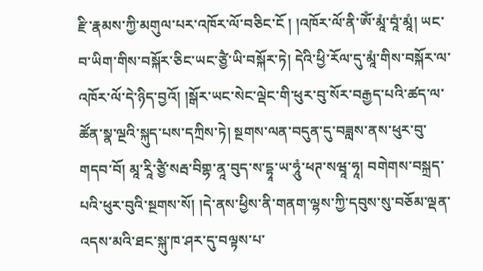རྫི་རྣམས་ཀྱི་མགུལ་པར་འཁོར་ལོ་བཅིང་ངོ ། །འཁོར་ལོ་ནི་ཨོཾ་མཱཾ་བཱཾ་མཱཾ། ཡང་བ་ཡིག་གིས་བསྐོར་ཅིང་ཡང་ཙྱཻ་ཡི་བསྐོར་ཏེ། དེའི་ཕྱི་རོལ་དུ་མཱཾ་གིས་བསྐོར་ལ་འཁོར་ལོ་དེ་ཉིད་བྱའོ། །སྒོར་ཡང་སེང་ལྡེང་གི་ཕུར་བུ་སོར་བརྒྱད་པའི་ཚད་ལ་ཚོན་སྣ་ལྔའི་སྐུད་པས་དཀྲིས་ཏེ། སྔགས་ལན་བདུན་དུ་བཟླས་ནས་ཕུར་བུ་གདབ་བོ། མཱ་རཱི་ཙྱཻ་སརྦ་བིགྷ་ནཱ་བུད་ས་དྷཱ་ཡ་ཧཱུཾ་ཕཊ་སཝཱ་ཧཱ། བགེགས་བསྐྲད་པའི་ཕུར་བུའི་སྔགས་སོ། །དེ་ནས་ཕྱིས་ནི་གནག་ལྷས་ཀྱི་དབུས་སུ་བཅོམ་ལྡན་འདས་མའི་ཐང་སྐུ་ཁ་ཤར་དུ་བལྟས་པ་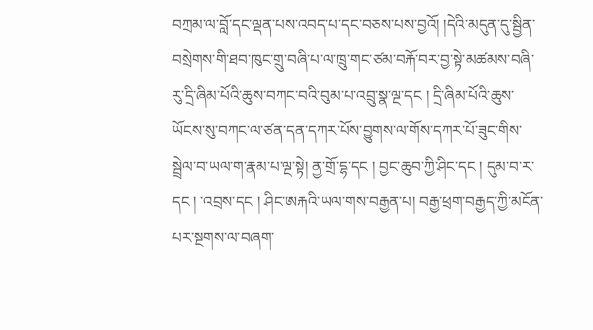བཀྲམ་ལ་བློ་དང་ལྡན་པས་འབད་པ་དང་བཅས་པས་བྱའོ། །དེའི་མདུན་དུ་སྦྱིན་བསྲེགས་གི་ཐབ་ཁུང་གྲུ་བཞི་པ་ལ་ཁྲུ་གང་ཙམ་བརྐོ་བར་བྱ་སྟེ་མཚམས་བཞི་རུ་དྲི་ཞིམ་པོའི་ཆུས་བཀང་བའི་བུམ་པ་འབྲུ་སྣ་ལྔ་དང ། དྲི་ཞིམ་པོའི་ཆུས་ཡོངས་སུ་བཀང་ལ་ཙན་དན་དཀར་པོས་བྱུགས་ལ་གོས་དཀར་པོ་ཟུང་གིས་སྦྲེལ་བ་ཡལ་ག་རྣམ་པ་ལྔ་སྟེ། ནྱ་གྲོ་དྷ་དང ། བྱང་ཆུབ་ཀྱི་ཤིང་དང ། དུམ་བ་ར་དང ། ་འབྲས་དང ། ཤིང་ཨརྐའི་ཡལ་གས་བརྒྱན་པ། བརྒྱ་ཕྲག་བརྒྱད་ཀྱི་མངོན་པར་སྔགས་ལ་བཞག་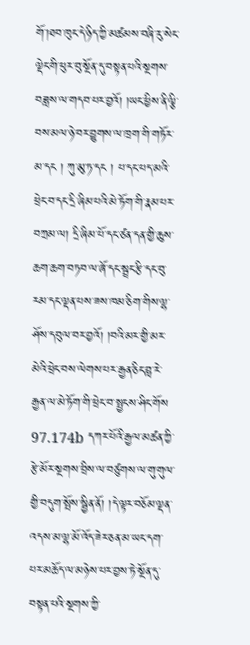གོ་།ཐབ་ཁུང་དེ་ཉིད་ཀྱི་མཚམས་བཞི་རུ་སེང་ལྡེང་གི་ཕུར་བུ་སྔོན་དུ་བསྟན་པའི་སྔགས་བཟླས་ལ་གདབ་པར་བྱའོ། །ཡང་ཕྱིས་ནི་ལྕི་བས་མལ་ཉེ་བར་བྱུགས་ལ་ཁྲག་གི་གཏོར་མ་དང ། ཀུ་མུ་ཏ་དང ། པ་དང་པད་མའི་ཕྲེང་བ་དང་དྲི་ཞིམ་པའི་མེ་ཏོག་གི་རྣམ་པར་བཀྲམ་ལ། དྲི་ཞིམ་པོ་དང་ཙན་དན་གྱི་ཆུས་ཆག་ཆག་བཏབ་ལ་ཞོ་དང་སྦྲང་རྩི་དང་བུ་རམ་དང་ལྡན་པས་ཟས་ཁམ་ཅིག་གིས་ལྷ་ཤོས་དབུལ་བར་བྱའོ། །བའི་མར་གྱི་མར་མེའི་ཕྲེང་བས་ལེགས་པར་རྒྱན་ཅིང་བླ་རེ་རྒྱན་ལ་མེ་ཏོག་གི་ཕྲེང་བ་སྤྱངས་ཤིང་གོས 97.174b དཀར་པོའི་རྒྱལ་མཚན་ཀྱི་རྩེ་མོར་སྔགས་བྲིས་ལ་བཙུགས་ལ་གུ་གུལ་གྱི་བདུག་སྤོས་སྦྱིན་ནོ། །དེ་ལྟར་བཅོམ་ལྡན་འདས་མ་ལྷ་མོ་འོད་ཟེར་ཅན་མ་ཡང་དག་པར་མཆོད་ལ་མཉེས་པར་བྱས་ཏེ་སྔོན་དུ་བསྟན་པའི་སྔགས་ཀྱི་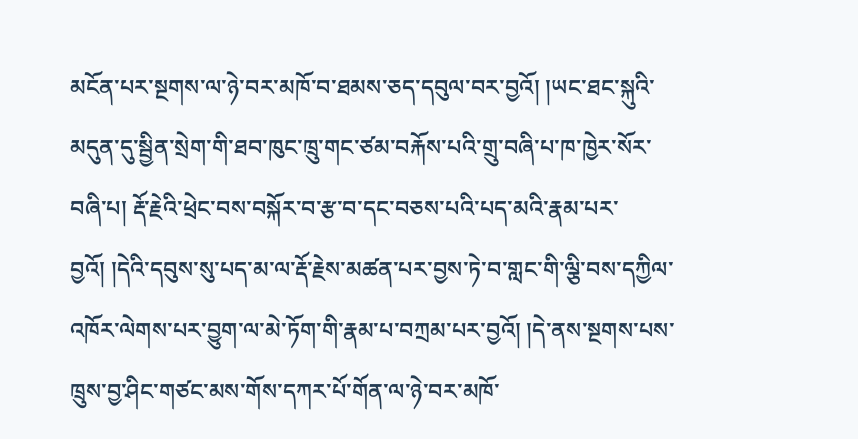མངོན་པར་སྔགས་ལ་ཉེ་བར་མཁོ་བ་ཐམས་ཅད་དབུལ་བར་བྱའོ། །ཡང་ཐང་སྐུའི་མདུན་དུ་སྦྱིན་སྲེག་གི་ཐབ་ཁུང་ཁྲུ་གང་ཙམ་བརྐོས་པའི་གྲུ་བཞི་པ་ཁ་ཁྱེར་སོར་བཞི་པ། རྡོ་རྗེའི་ཕྲེང་བས་བསྐོར་བ་རྩ་བ་དང་བཅས་པའི་པད་མའི་རྣམ་པར་བྱའོ། །དེའི་དབུས་སུ་པད་མ་ལ་རྡོ་རྗེས་མཚན་པར་བྱས་ཏེ་བ་གླང་གི་ལྕི་བས་དཀྱིལ་འཁོར་ལེགས་པར་བྱུག་ལ་མེ་ཏོག་གི་རྣམ་པ་བཀྲམ་པར་བྱའོ། །དེ་ནས་སྔགས་པས་ཁྲུས་བྱ་ཤིང་གཙང་མས་གོས་དཀར་པོ་གོན་ལ་ཉེ་བར་མཁོ་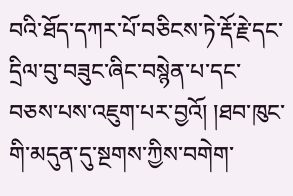བའི་ཐོད་དཀར་པོ་བཅིངས་ཏེ་རྡོ་རྗེ་དང་དྲིལ་བུ་བཟུང་ཞིང་བསྙེན་པ་དང་བཅས་པས་འཇུག་པར་བྱའོ། །ཐབ་ཁུང་གི་མདུན་དུ་སྔགས་ཀྱིས་བགེག་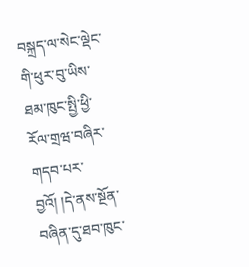བསྐྲད་ལ་སེང་ལྡེང་གི་ཕུར་བུ་ཡིས་ཐམ་ཁུང་སྤྱི་ཕྱི་རོལ་གྲཝ་བཞིར་གདབ་པར་བྱའོ། །དེ་ནས་སྔོན་བཞིན་དུ་ཐབ་ཁུང་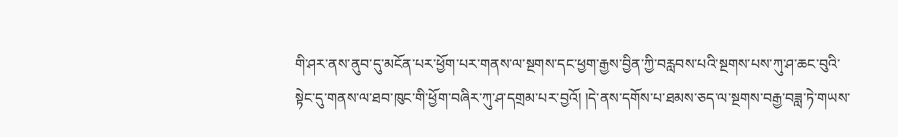གི་ཤར་ནས་ནུབ་དུ་མངོན་པར་ཕྱོག་པར་གནས་ལ་སྔགས་དང་ཕྱག་རྒྱས་བྱིན་ཀྱི་བརླབས་པའི་སྔགས་པས་ཀུ་ཤ་ཆང་བུའི་སྟེང་དུ་གནས་ལ་ཐབ་ཁུང་གི་ཕྱོག་བཞིར་ཀུ་ཤ་དགྲམ་པར་བྱའོ། །དེ་ནས་དགོས་པ་ཐམས་ཅད་ལ་སྔགས་བརྒྱ་བཟླ་ཏེ་གཡས་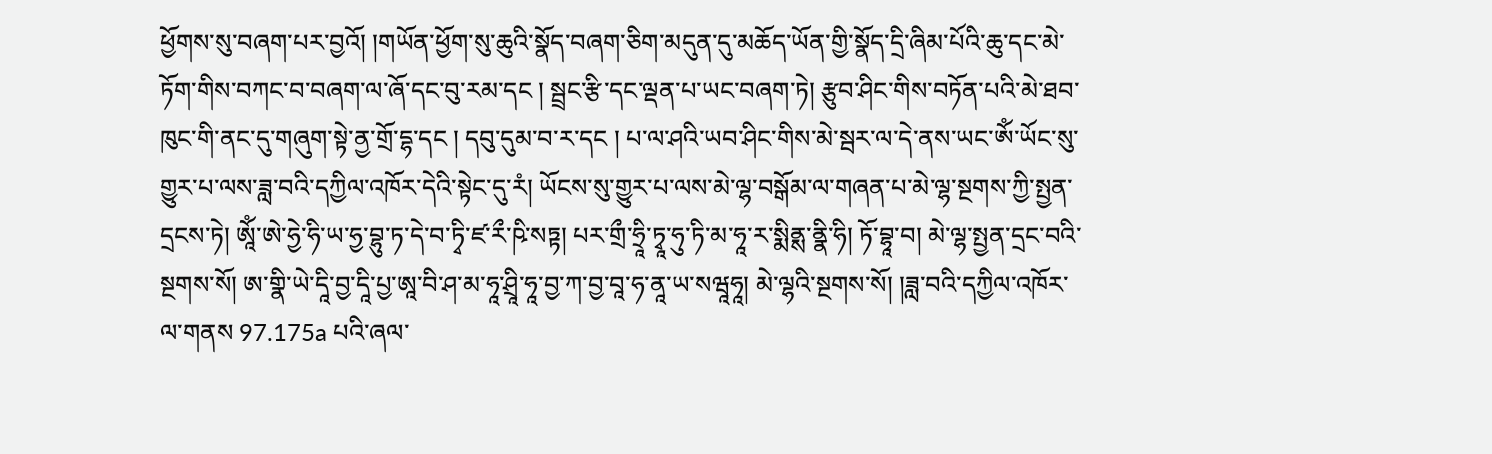ཕྱོགས་སུ་བཞག་པར་བྱའོ། །གཡོན་ཕྱོག་སུ་ཆུའི་སྣོད་བཞག་ཅིག་མདུན་དུ་མཆོད་ཡོན་གྱི་སྣོད་དྲི་ཞིམ་པོའི་ཆུ་དང་མེ་ཏོག་གིས་བཀང་བ་བཞག་ལ་ཞོ་དང་བུ་རམ་དང ། སྦྲང་རྩི་དང་ལྡན་པ་ཡང་བཞག་ཏེ། རྩུབ་ཤིང་གིས་བཏོན་པའི་མེ་ཐབ་ཁུང་གི་ནང་དུ་གཞུག་སྟེ་ནྱ་གྲོ་དྷ་དང ། དབུ་དུམ་བ་ར་དང ། པ་ལ་ཤའི་ཡབ་ཤིང་གིས་མེ་སྦར་ལ་དེ་ནས་ཡང་ཨོཾ་ཡོང་སུ་གྱུར་པ་ལས་ཟླ་བའི་དཀྱིལ་འཁོར་དེའི་སྟེང་དུ་རཾ། ཡོངས་སུ་གྱུར་པ་ལས་མེ་ལྷ་བསྒོམ་ལ་གཞན་པ་མེ་ལྷ་སྔགས་ཀྱི་སྤྱན་དྲངས་ཏེ། ཨཱོཾ་ཨེ་ཧྱེ་ཧི་ཡ་ཧྱ་བྷུ་ཏ་དེ་བ་ཏྭི་ཛ་རྀ་ཥི་སཏྟ། པར་གྲྀ་ཧྲཱི་ཏྭཱ་ཧུ་ཏི་མ་ཧཱ་ར་སྨིནྶ་ནྣི་ཧི། ཏོ་བྷཱ་བ། མེ་ལྷ་སྤྱན་དྲང་བའི་སྔགས་སོ། ཨ་གྣི་ཡེ་དཱི་བྱ་དཱི་པྱ་ཨཱ་བི་ཤ་མ་ཧཱ་ཤྲཱི་ཧཱ་བྱ་ཀ་བྱ་བཱ་ཧ་ནཱ་ཡ་སཝཱཧཱ། མེ་ལྷའི་སྔགས་སོ། །ཟླ་བའི་དཀྱིལ་འཁོར་ལ་གནས 97.175a པའི་ཞལ་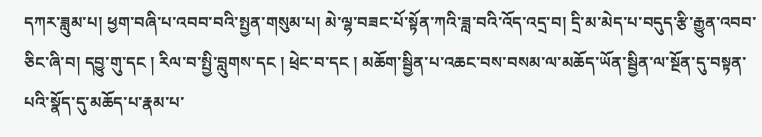དཀར་ཟླུམ་པ། ཕྱག་བཞི་པ་འབབ་བའི་སྤྱན་གསུམ་པ། མེ་ལྷ་བཟང་པོ་སྟོན་ཀའི་ཟླ་བའི་འོད་འདྲ་བ། དྲི་མ་མེད་པ་བདུད་རྩི་རྒྱུན་འབབ་ཅིང་ཞི་བ། དབྱུ་གུ་དང ། རིལ་བ་སྤྱི་བླུགས་དང ། ཕྲེང་བ་དང ། མཆོག་སྦྱིན་པ་འཆང་བས་བསམ་ལ་མཆོད་ཡོན་སྦྱིན་ལ་སྔོན་དུ་བསྟན་པའི་སྣོད་དུ་མཆོད་པ་རྣམ་པ་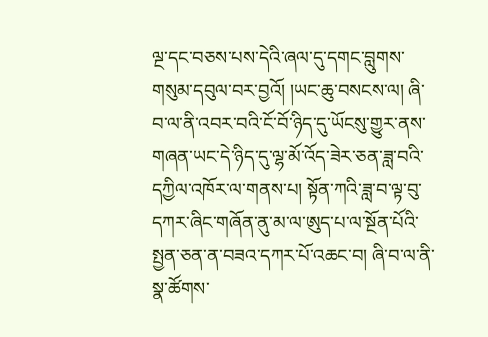ལྔ་དང་བཅས་པས་དེའི་ཞལ་དུ་དགང་བླུགས་གསུམ་དབུལ་བར་བྱའོ། །ཡང་ཆུ་བསངས་ལ། ཞི་བ་ལ་ནི་འབར་བའི་ངོ་བོ་ཉིད་དུ་ཡོངསུ་གྱུར་ནས་གཞན་ཡང་དེ་ཉིད་དུ་ལྷ་མོ་འོད་ཟེར་ཅན་ཟླ་བའི་དཀྱིལ་འཁོར་ལ་གནས་པ། སྟོན་ཀའི་ཟླ་བ་ལྟ་བུ་དཀར་ཞིང་གཞོན་ནུ་མ་ལ་ཨུད་པ་ལ་སྔོན་པོའི་སྤྱན་ཅན་ན་བཟའ་དཀར་པོ་འཆང་བ། ཞི་བ་ལ་ནི་སྣ་ཚོགས་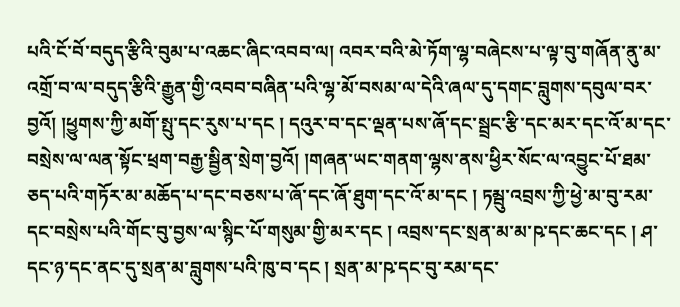པའི་ངོ་བོ་བདུད་རྩིའི་བུམ་པ་འཆང་ཞིང་འབབ་ལ། འབར་བའི་མེ་ཏོག་ལྷ་བཞེངས་པ་ལྟ་བུ་གཞོན་ནུ་མ་འགྲོ་བ་ལ་བདུད་རྩིའི་རྒྱུན་གྱི་འབབ་བཞིན་པའི་ལྷ་མོ་བསམ་ལ་དེའི་ཞལ་དུ་དགང་བླུགས་དབུལ་བར་བྱའོ། །ཕྱུགས་ཀྱི་མགོ་སྤུ་དང་རུས་པ་དང ། དའུར་བ་དང་ལྡན་པས་ཞོ་དང་སྦྲང་རྩི་དང་མར་དང་འོ་མ་དང་བསྲེས་ལ་ལན་སྟོང་ཕྲག་བརྒྱ་སྦྱིན་སྲེག་བྱའོ། །གཞན་ཡང་གནག་ལྷས་ནས་ཕྱིར་སོང་ལ་འབྱུང་པོ་ཐམ་ཅད་པའི་གཏོར་མ་མཆོད་པ་དང་བཅས་པ་ཞོ་དང་ཞོ་ཐུག་དང་འོ་མ་དང ། ཏམྦུ་འབྲས་ཀྱི་ཕྱེ་མ་བུ་རམ་དང་བསྲེས་པའི་གོང་བུ་བྱས་ལ་སྙིང་པོ་གསུམ་གྱི་མར་དང ། འབྲས་དང་སྲན་མ་མ་ཥ་དང་ཆང་དང ། ཤ་དང་ཉ་དང་ནང་དུ་སྲན་མ་བླུགས་པའི་ཁུ་བ་དང ། སྲན་མ་ཥ་དང་བུ་རམ་དང་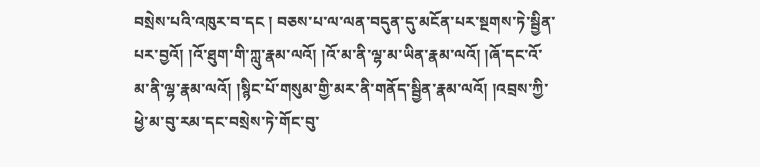བསྲེས་པའི་འཁུར་བ་དང ། བཅས་པ་ལ་ལན་བདུན་དུ་མངོན་པར་སྔགས་ཏེ་སྦྱིན་པར་བྱའོ། །འོ་ཐུག་གི་ཀླུ་རྣམ་ལའོ། །འོ་མ་ནི་ལྷ་མ་ཡིན་རྣམ་ལའོ། །ཞོ་དང་འོ་མ་ནི་ལྷ་རྣམ་ལའོ། །སྙིང་པོ་གསུམ་གྱི་མར་ནི་གནོད་སྦྱིན་རྣམ་ལའོ། །འབྲས་ཀྱི་ཕྱེ་མ་བུ་རམ་དང་བསྲེས་ཏེ་གོང་བུ་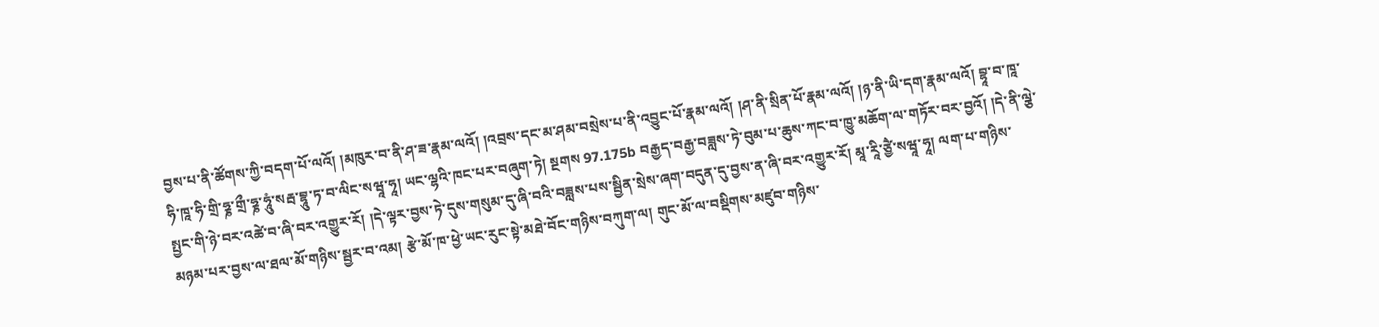བྱས་པ་ནི་ཚོགས་ཀྱི་བདག་པོ་ལའོ། །མཁུར་བ་ནི་ཤ་ཟ་རྣམ་ལའོ། །འབྲས་དང་མ་ཤམ་བསྲེས་པ་ནི་འབྱུང་པོ་རྣམ་ལའོ། །ཤ་ནི་སྲིན་པོ་རྣམ་ལའོ། །ཉ་ནི་ཡི་དག་རྣམ་ལའོ། བྷཱ་བ་ཁཱ་ཧི་ཁཱ་ཧི་གྲི་ཧྞ་གྲྀ་ཧྞ་ཧཱུཾ་སརྦ་བྷཱུ་ཏ་བ་ལིང་སཝཱ་ཧཱ། ཡང་ལྷའི་ཁང་པར་བཞུག་ཏེ། སྔགས 97.175b བརྒྱད་བརྒྱ་བཟླས་ཏེ་བུམ་པ་ཆུས་ཀང་བ་ཁྱུ་མཆོག་ལ་གཏོར་བར་བྱའོ། །དེ་ནི་ལྕེ་སྤྱང་གི་ཉེ་བར་འཚེ་བ་ཞི་བར་འགྱུར་རོ། །དེ་ལྟར་བྱས་ཏེ་དུས་གསུམ་དུ་ཞི་བའི་བཟླས་པས་སྦྱིན་སྲེས་ཞག་བདུན་དུ་བྱས་ན་ཞི་བར་འགྱུར་རོ། མཱ་རཱི་ཙྱཻ་སཝཱ་ཧཱ། ལག་པ་གཉིས་མཉམ་པར་བྱས་ལ་ཐལ་མོ་གཉིས་སྦྱར་བ་འམ། རྩེ་མོ་ཁ་ཕྱེ་ཡང་རུང་སྟེ་མཐེ་བོང་གཉིས་བཀུག་ལ། གུང་མོ་ལ་བསྡིགས་མཛུབ་གཉིས་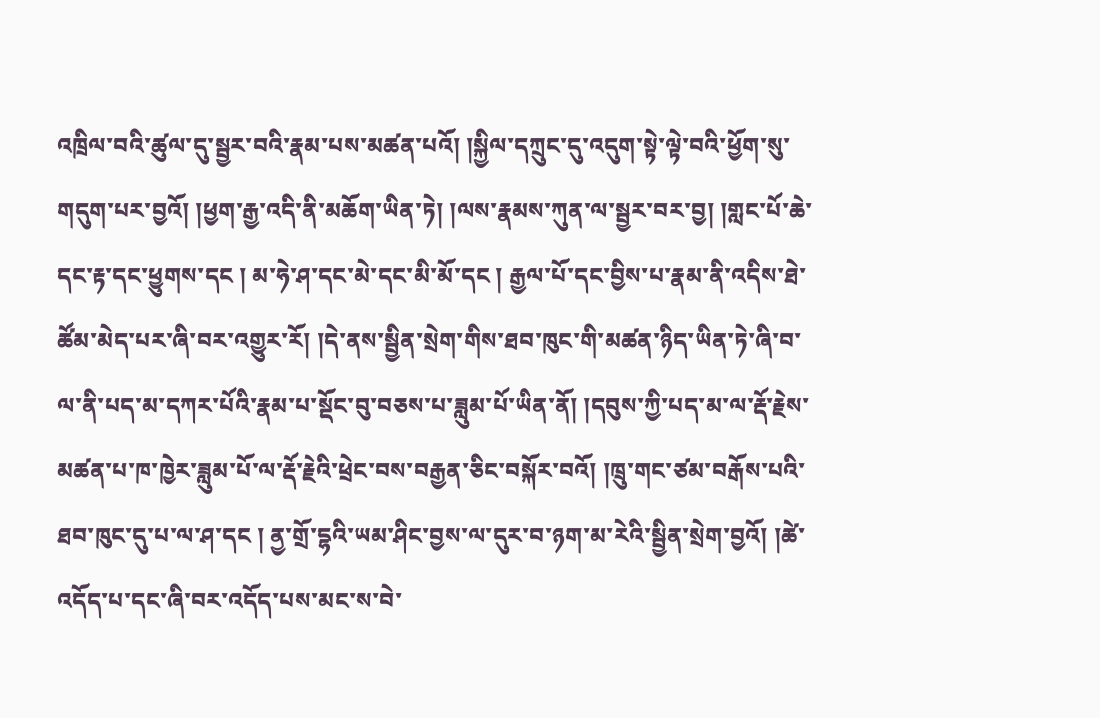འཁྲིལ་བའི་ཚུལ་དུ་སྦྱར་བའི་རྣམ་པས་མཚན་པའོ། །སྐྱིལ་དཀྲུང་དུ་འདུག་སྟེ་ལྟེ་བའི་ཕྱོག་སུ་གདུག་པར་བྱའོ། །ཕྱག་རྒྱ་འདི་ནི་མཆོག་ཡིན་ཏེ། །ལས་རྣམས་ཀུན་ལ་སྦྱར་བར་བྱ། །གླང་པོ་ཆེ་དང་རྟ་དང་ཕྱུགས་དང ། མ་ཧེ་ཤ་དང་མེ་དང་མི་མོ་དང ། རྒྱལ་པོ་དང་བྱིས་པ་རྣམ་ནི་འདིས་ཐེ་ཚོམ་མེད་པར་ཞི་བར་འགྱུར་རོ། །དེ་ནས་སྦྱིན་སྲེག་གིས་ཐབ་ཁུང་གི་མཚན་ཉིད་ཡིན་ཏེ་ཞི་བ་ལ་ནི་པད་མ་དཀར་པོའི་རྣམ་པ་སྡོང་བུ་བཅས་པ་ཟླུམ་པོ་ཡིན་ནོ། །དབུས་ཀྱི་པད་མ་ལ་རྡོ་རྗེས་མཚན་པ་ཁ་ཁྱེར་ཟླུམ་པོ་ལ་རྡོ་རྗེའི་ཕྲེང་བས་བརྒྱན་ཅིང་བསྐོར་བའོ། །ཁྲུ་གང་ཙམ་བརྒོས་པའི་ཐབ་ཁུང་དུ་པ་ལ་ཤ་དང ། ནྱ་གྲོ་དྷའི་ཡམ་ཤིང་བྱས་ལ་དུར་བ་ཉག་མ་རེའི་སྦྱིན་སྲེག་བྱའོ། །ཚེ་འདོད་པ་དང་ཞི་བར་འདོད་པས་མང་ས་བེ་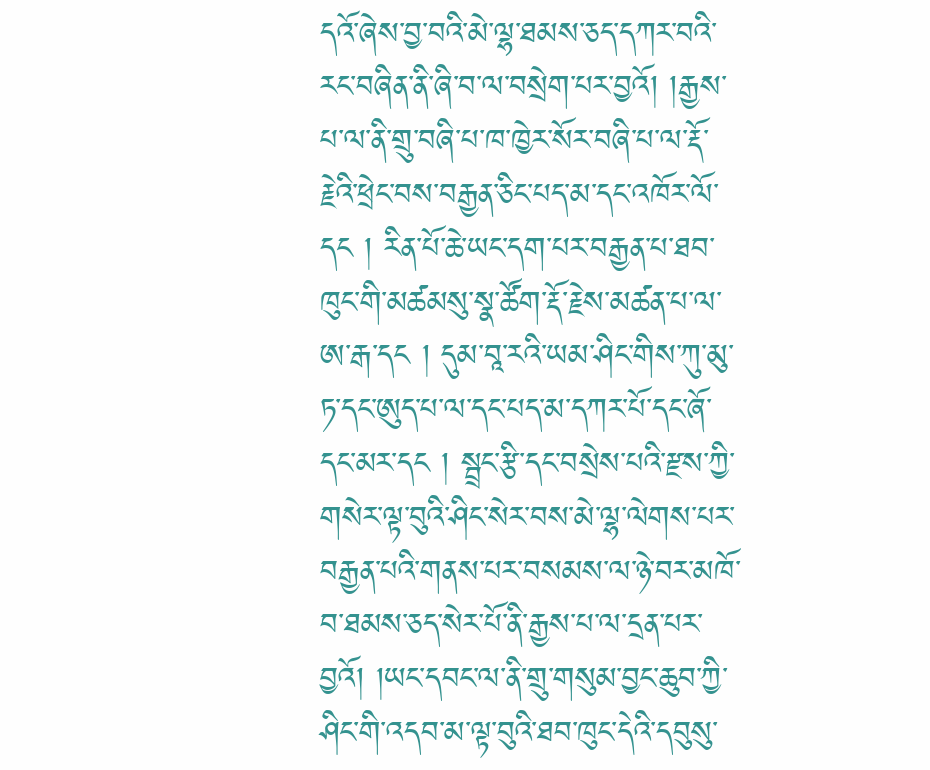དའོ་ཞེས་བྱ་བའི་མེ་ལྷ་ཐམས་ཅད་དཀར་བའི་རང་བཞིན་ནི་ཞི་བ་ལ་བསྲེག་པར་བྱའོ། །རྒྱས་པ་ལ་ནི་གྲུ་བཞི་པ་ཁ་ཁྱེར་སོར་བཞི་པ་ལ་རྡོ་རྗེའི་ཕྲེང་བས་བརྒྱན་ཅིང་པད་མ་དང་འཁོར་ལོ་དང ། རིན་པོ་ཆེ་ཡང་དག་པར་བརྒྱན་པ་ཐབ་ཁུང་གི་མཚམསུ་སྣ་ཚོག་རྡོ་རྗེས་མཚན་པ་ལ་ཨ་རྒ་དང ། དུམ་བཱ་རའི་ཡམ་ཤིང་གིས་ཀུ་མུ་ཏ་དང་ཨུད་པ་ལ་དང་པད་མ་དཀར་པོ་དང་ཞོ་དང་མར་དང ། སྦྲང་རྩི་དང་བསྲེས་པའི་རྫས་ཀྱི་གསེར་ལྟ་བུའི་ཤིང་སེར་བས་མེ་ལྷ་ལེགས་པར་བརྒྱན་པའི་གནས་པར་བསམས་ལ་ཉེ་བར་མཁོ་བ་ཐམས་ཅད་སེར་པོ་ནི་རྒྱས་པ་ལ་དྲན་པར་བྱའོ། །ཡང་དབང་ལ་ནི་གྲུ་གསུམ་བྱང་ཆུབ་ཀྱི་ཤིང་གི་འདབ་མ་ལྟ་བུའི་ཐབ་ཁུང་དེའི་དབུསུ་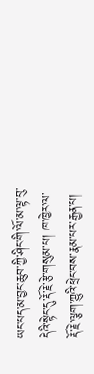ཡང་པད་མ་བྱང་ཆུབ་ཀྱི་ཤིང་གི་ལོ་མ་ལྟ་བུ་དེའི་སྟེང་དུ་རྡོ་རྗེ་རྩེ་གསུམ་པ། ཁ་ཁྱེར་ལ་རྡོ་རྗེ་ལྕག་ཀྱུའི་ཕྲེང་བས་རྣམ་པར་རྒྱན་པ།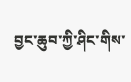བྱང་ཆུབ་ཀྱི་ཤིང་གིས་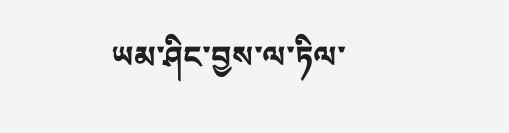ཡམ་ཤིང་བྱས་ལ་ཏིལ་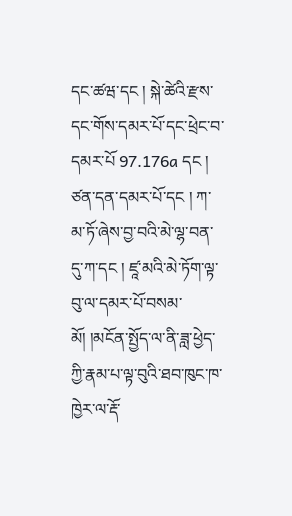དང་ཚཝ་དང ། སྐེ་ཚེའི་རྫས་དང་གོས་དམར་པོ་དང་ཕྲེང་བ་དམར་པོ 97.176a དང ། ཙན་དན་དམར་པོ་དང ། ཀ་མ་ཏོ་ཞེས་བྱ་བའི་མེ་ལྷ་བན་དུ་ཀ་དང ། ཛཱ་མའི་མེ་ཏོག་ལྟ་བུ་ལ་དམར་པོ་བསམ་མོ། །མངོན་སྤྱོད་ལ་ནི་ཟླ་ཕྱེད་ཀྱི་རྣམ་པ་ལྟ་བུའི་ཐབ་ཁུང་ཁ་ཁྱེར་ལ་རྡོ་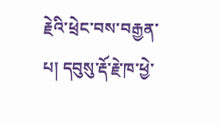རྗེའི་ཕྲེང་བས་བརྒྱན་པ། དབུསུ་རྡོ་རྗེ་ཁ་ཕྱེ་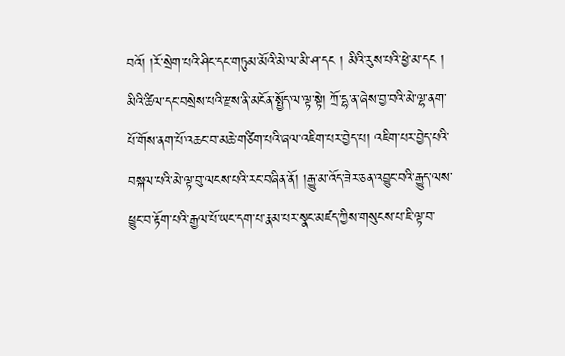བའོ། །རོ་སྲེག་པའི་ཤིང་དང་གཏུམ་མོའི་མེ་ལ་མི་ཤ་དང ། མིའི་རུས་པའི་ཕྱེ་མ་དང ། མིའི་ཚིལ་དང་བསྲེས་པའི་རྫས་ནི་མངོན་སྤྱོད་ལ་ལྟ་སྟེ། ཀྲོ་དྷ་ན་ཞེས་བྱ་བའི་མེ་ལྷ་ནག་པོ་གོས་ནག་པོ་འཆང་བ་མཆེ་གཙིག་པའི་ཞལ་འཇིག་པར་བྱེད་པ། འཇིག་པར་བྱེད་པའི་བསྐལ་པའི་མེ་ལྟ་བུ་ལངས་པའི་རང་བཞིན་ནོ། །རྒྱུ་མ་འོད་ཟེར་ཅན་འབྱུང་བའི་རྒྱུད་ལས་ཕྱུང་བ་རྟོག་པའི་རྒྱལ་པོ་ཡང་དག་པ་རྣམ་པར་སྣང་མཛད་ཀྱིས་གསུངས་པ་ཇི་ལྟ་བ་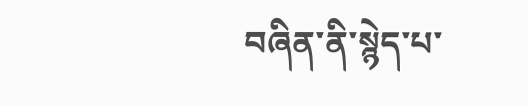བཞིན་ནི་སྙེད་པ་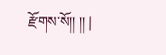རྫོགས་སོ།། །། |